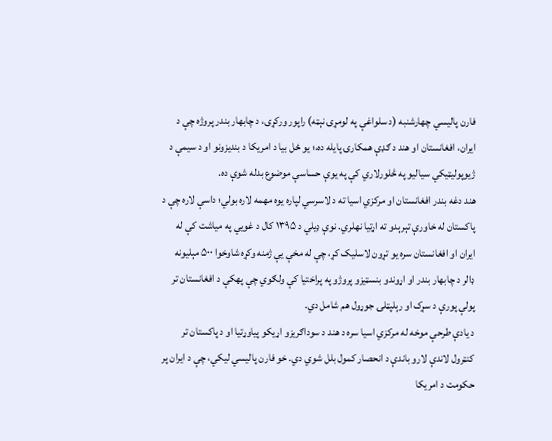فارن پالیسي چهارشنبه (د سلواغې په لومړۍ نېټه) راپور ورکړی، د چابهار بندر پروژه چې د ایران، افغانستان او هند د ګډې همکارۍ پایله ده،؛ یو ځل بیا د امریکا د بندیزونو او د سیمې د ژيوپولیټیکي سیالیو په څلورلاري کې په یوې حساسې موضوع بدله شوې ده.
هند دغه بندر افغانستان او مرکزي اسیا ته د لاسرسي لپاره یوه مهمه لاره بولي؛ داسې لاره چې د پاکستان له خاورې تېرېدو ته اړتیا نهلري. نوې ډیلي د ۱۳۹۵ کال د غویي په میاشت کې له ایران او افغانستان سره یو تړون لاسلیک کړ، چې له مخې یې ژمنه وکړه شاوخوا ۵۰۰ مېلیونه ډالر د چابهار بندر او اړوندو بنسټیزو پروژو په پراختیا کې ولګوي چې پهکې د افغانستان تر پولې پورې د سړک او رېلپټلۍ جوړول هم شامل دي.
د یادې طرحې موخه له مرکزي اسیا سره د هند د سوداګریزو اړیکو پیاوړتیا او د پاکستان تر کنټرول لاندې لارو باندې د انحصار کمول بلل شوي دي. خو فارن پالیسي لیکي، چې د ایران پر حکومت د امریکا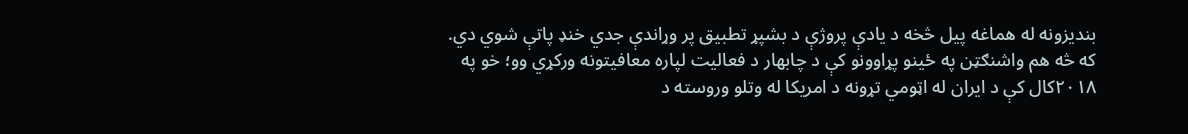بندیزونه له هماغه پیل څخه د یادې پروژې د بشپړ تطبیق پر وړاندې جدي خنډ پاتې شوي دي.
که څه هم واشنګټن په ځینو پړاوونو کې د چابهار د فعالیت لپاره معافیتونه ورکړي وو؛ خو په ۲۰۱۸کال کې د ایران له اټومي تړونه د امریکا له وتلو وروسته د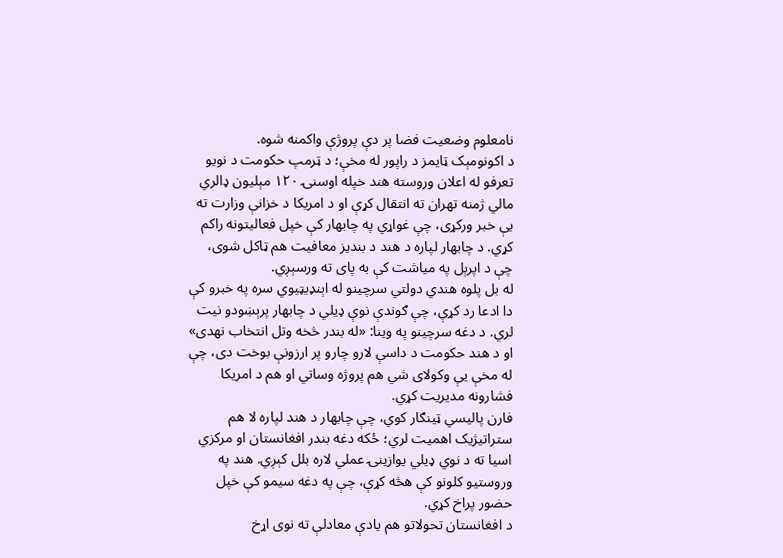نامعلوم وضعیت فضا پر دې پروژې واکمنه شوه.
د اکونومېک ټایمز د راپور له مخې؛ د ټرمپ حکومت د نویو تعرفو له اعلان وروسته هند خپله اوسنۍ ۱۲۰ مېلیون ډالري مالي ژمنه تهران ته انتقال کړې او د امریکا د خزانې وزارت ته یې خبر ورکړی، چې غواړي په چابهار کې خپل فعالیتونه راکم کړي. د چابهار لپاره د هند د بندیز معافیت هم ټاکل شوی، چې د اپرېل په میاشت کې به پای ته ورسېږي.
له بل پلوه هندي دولتي سرچینو له اېنډيټيوي سره په خبرو کې دا ادعا رد کړې، چې ګوندې نوې ډیلي د چابهار پرېښودو نیت لري. د دغه سرچینو په وینا: «له بندر څخه وتل انتخاب نهدی» او د هند حکومت د داسې لارو چارو پر ارزونې بوخت دی، چې له مخې یې وکولای شي هم پروژه وساتي او هم د امریکا فشارونه مدیریت کړي.
فارن پالیسي ټینګار کوي، چې چابهار د هند لپاره لا هم ستراتیژیک اهمیت لري؛ ځکه دغه بندر افغانستان او مرکزي اسیا ته د نوي ډیلي یوازینۍ عملي لاره بلل کېږي. هند په وروستیو کلونو کې هڅه کړې، چې په دغه سیمو کې خپل حضور پراخ کړي.
د افغانستان تحولاتو هم یادې معادلې ته نوی اړخ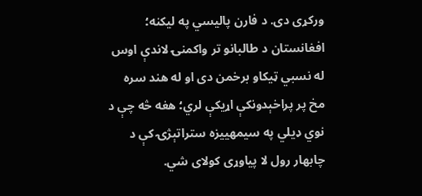ورکړی دی. د فارن پالیسي په لیکنه؛ افغانستان د طالبانو تر واکمنۍ لاندې اوس له نسبي ټیکاو برخمن دی او له هند سره مخ پر پراخېدونکې اړیکې لري؛ هغه څه چې د نوي ډیلي په سیمهییزه ستراتېژۍ کې د چابهار رول لا پیاوړی کولای شي.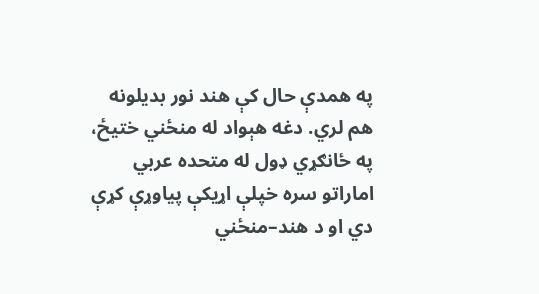په همدې حال کې هند نور بدیلونه هم لري. دغه هېواد له منځني ختیځ، په ځانګړي ډول له متحده عربي اماراتو سره خپلې اړیکې پیاوړې کړې دي او د هند–منځني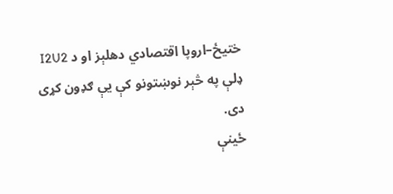ختیځ–اروپا اقتصادي دهلېز او د I2U2 ډلې په څېر نوښتونو کې یې ګډون کړی دی.
ځینې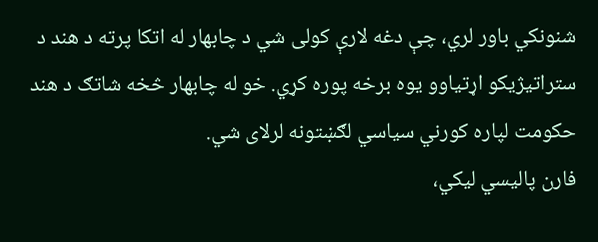شنونکي باور لري، چې دغه لارې کولی شي د چابهار له اتکا پرته د هند د ستراتیژیکو اړتیاوو یوه برخه پوره کړي. خو له چابهار څخه شاتګ د هند حکومت لپاره کورني سیاسي لګښتونه لرلای شي.
فارن پالیسي لیکي،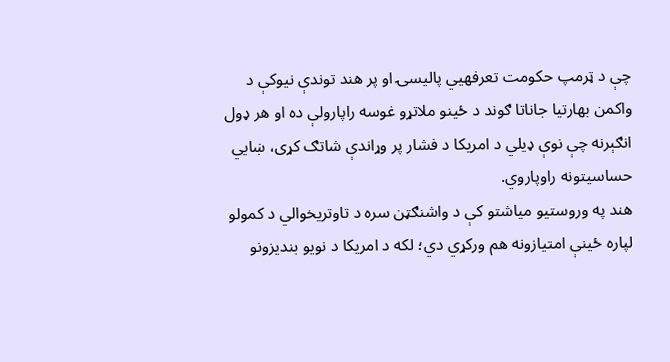چې د ټرمپ حکومت تعرفهیي پالیسۍ او پر هند توندې نیوکې د واکمن بهارتیا جاناتا ګوند د ځینو ملاتړو غوسه راپارولې ده او هر ډول انګېرنه چې نوې ډیلي د امریکا د فشار پر وړاندې شاتګ کړی، ښايي حساسیتونه راوپاروي.
هند په وروستیو میاشتو کې د واشنګټن سره د تاوتریخوالي د کمولو لپاره ځینې امتیازونه هم ورکړي دي؛ لکه د امریکا د نویو بندیزونو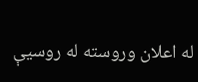له اعلان وروسته له روسیې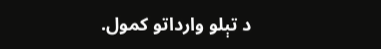د تېلو وارداتو کمول.